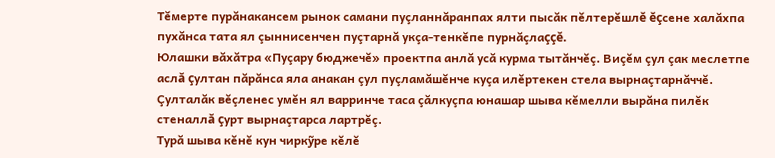Тĕмерте пурăнакансем рынок самани пуçланнăранпах ялти пысăк пĕлтерĕшлĕ ĕçсене халăхпа пухăнса тата ял çыннисенчен пуçтарнă укçа-тенкĕпе пурнăçлаççĕ.
Юлашки вăхăтра «Пуçару бюджечĕ» проектпа анлă усă курма тытăнчĕç. Виçĕм çул çак меслетпе аслă çултан пăрăнса яла анакан çул пуçламăшĕнче куçа илĕртекен стела вырнаçтарнăччĕ. Çулталăк вĕçленес умĕн ял варринче таса çăлкуçпа юнашар шыва кĕмелли вырăна пилĕк стеналлă çурт вырнаçтарса лартрĕç.
Турă шыва кĕнĕ кун чиркỹре кĕлĕ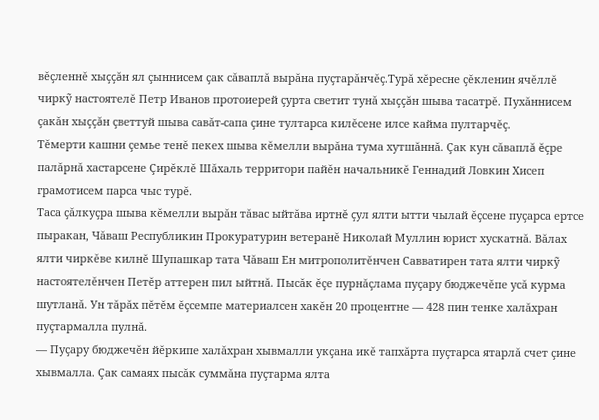вĕçленнĕ хыççăн ял çыннисем çак сăваплă вырăна пуçтарăнчĕç.Турă хĕресне çĕкленин ячĕллĕ чиркỹ настоятелĕ Петр Иванов протоиерей çурта светит тунă хыççăн шыва тасатрĕ. Пухăннисем çакăн хыççăн çветтуй шыва савăт-сапа çине тултарса килĕсене илсе кайма пултарчĕç.
Тĕмерти кашни çемье тенĕ пекех шыва кĕмелли вырăна тума хутшăннă. Çак кун сăваплă ĕçре палăрнă хастарсене Çирĕклĕ Шăхаль территори пайĕн начальникĕ Геннадий Ловкин Хисеп грамотисем парса чыс турĕ.
Таса çăлкуçра шыва кĕмелли вырăн тăвас ыйтăва иртнĕ çул ялти ытти чылай ĕçсене пуçарса ертсе пыракан, Чăваш Республикин Прокуратурин ветеранĕ Николай Муллин юрист хускатнă. Вăлах ялти чиркĕве килнĕ Шупашкар тата Чăваш Ен митрополитĕнчен Савватирен тата ялти чиркỹ настоятелĕнчен Петĕр аттерен пил ыйтнă. Пысăк ĕçе пурнăçлама пуçару бюджечĕпе усă курма шутланă. Ун тăрăх пĕтĕм ĕçсемпе материалсен хакĕн 20 процентне — 428 пин тенке халăхран пуçтармалла пулнă.
— Пуçару бюджечĕн йĕркипе халăхран хывмалли укçана икĕ тапхăрта пуçтарса ятарлă счет çине хывмалла. Çак самаях пысăк суммăна пуçтарма ялта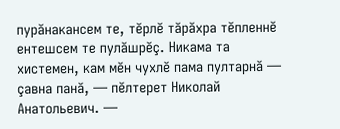пурăнакансем те, тĕрлĕ тăрăхра тĕпленнĕ ентешсем те пулăшрĕç. Никама та хистемен, кам мĕн чухлĕ пама пултарнă — çавна панă, — пĕлтерет Николай Анатольевич. —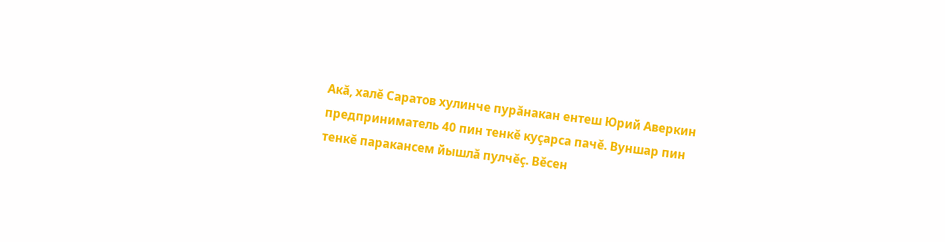Акă, халĕ Саратов хулинче пурăнакан ентеш Юрий Аверкин предприниматель 40 пин тенкĕ куçарса пачĕ. Вуншар пин тенкĕ паракансем йышлă пулчĕç. Вĕсен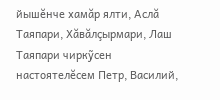йышĕнче хамăр ялти, Аслă Таяпари, Хăвăлçырмари, Лаш Таяпари чиркỹсен настоятелĕсем Петр, Василий,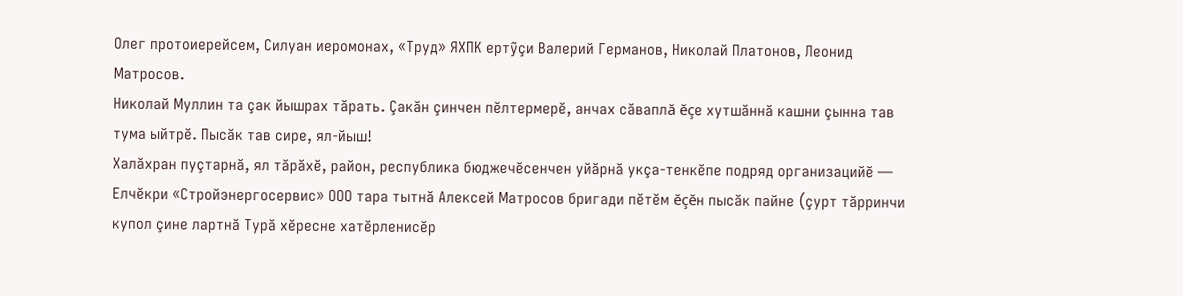Олег протоиерейсем, Силуан иеромонах, «Труд» ЯХПК ертỹçи Валерий Германов, Николай Платонов, Леонид Матросов.
Николай Муллин та çак йышрах тăрать. Çакăн çинчен пĕлтермерĕ, анчах сăваплă ĕçе хутшăннă кашни çынна тав тума ыйтрĕ. Пысăк тав сире, ял-йыш!
Халăхран пуçтарнă, ял тăрăхĕ, район, республика бюджечĕсенчен уйăрнă укçа-тенкĕпе подряд организацийĕ — Елчĕкри «Стройэнергосервис» ООО тара тытнă Алексей Матросов бригади пĕтĕм ĕçĕн пысăк пайне (çурт тăрринчи купол çине лартнă Турă хĕресне хатĕрленисĕр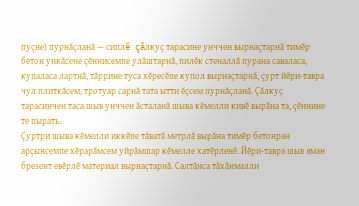пуçне) пурнăçланă — сиплĕ çăлкуç тарасине унччен вырнаçтарнă тимĕр бетон ункăсене çĕннисемпе улăштарнă, пилĕк стеналлă пурана саваласа, купаласа лартнă, тăррине туса хĕресĕпе купол вырнаçтарнă, çурт йĕри-тавра чул плиткăсем, тротуар сарнă тата ытти ĕçсем пурнăçланă. Çăлкуç тарасинчен таса шыв унччен ăсталанă шыва кĕмелли кивĕ вырăна та, çĕннине те пырать.
Çуртри шыва кĕмелли иккĕпе тăватă метрлă вырăна тимĕр бетонран арçынсемпе хĕрарăмсем уйрăмшар кĕмелле хатĕрленĕ. Йĕри-тавра шыв яман брезент евĕрлĕ материал вырнаçтарнă. Салтăнса тăхăнмалли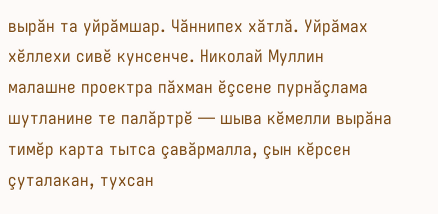вырăн та уйрăмшар. Чăннипех хăтлă. Уйрăмах хĕллехи сивĕ кунсенче. Николай Муллин малашне проектра пăхман ĕçсене пурнăçлама шутланине те палăртрĕ — шыва кĕмелли вырăна тимĕр карта тытса çавăрмалла, çын кĕрсен çуталакан, тухсан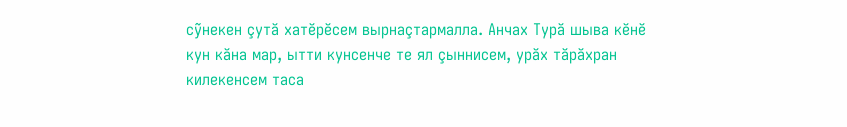сỹнекен çутă хатĕрĕсем вырнаçтармалла. Анчах Турă шыва кĕнĕ кун кăна мар, ытти кунсенче те ял çыннисем, урăх тăрăхран килекенсем таса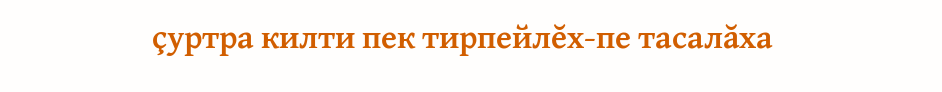çуртра килти пек тирпейлĕх-пе тасалăха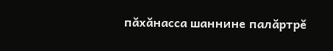пăхăнасса шаннине палăртрĕ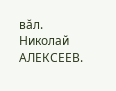вăл.
Николай АЛЕКСЕЕВ.